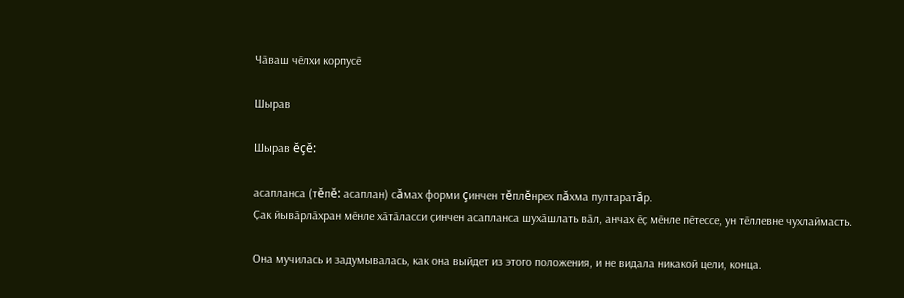Чӑваш чӗлхи корпусӗ

Шырав

Шырав ĕçĕ:

асапланса (тĕпĕ: асаплан) сăмах форми çинчен тĕплĕнрех пăхма пултаратăр.
Ҫак йывӑрлӑхран мӗнле хӑтӑласси ҫинчен асапланса шухӑшлать вӑл, анчах ӗҫ мӗнле пӗтессе, ун тӗллевне чухлаймасть.

Она мучилась и задумывалась, как она выйдет из этого положения, и не видала никакой цели, конца.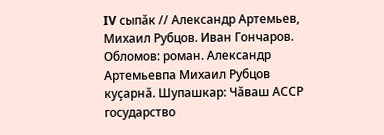IV сыпӑк // Александр Артемьев, Михаил Рубцов. Иван Гончаров. Обломов: роман. Александр Артемьевпа Михаил Рубцов куҫарнӑ. Шупашкар: Чӑваш АССР государство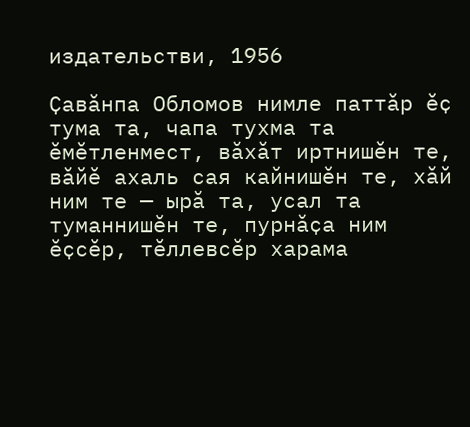издательстви, 1956

Ҫавӑнпа Обломов нимле паттӑр ӗҫ тума та, чапа тухма та ӗмӗтленмест, вӑхӑт иртнишӗн те, вӑйӗ ахаль сая кайнишӗн те, хӑй ним те — ырӑ та, усал та туманнишӗн те, пурнӑҫа ним ӗҫсӗр, тӗллевсӗр харама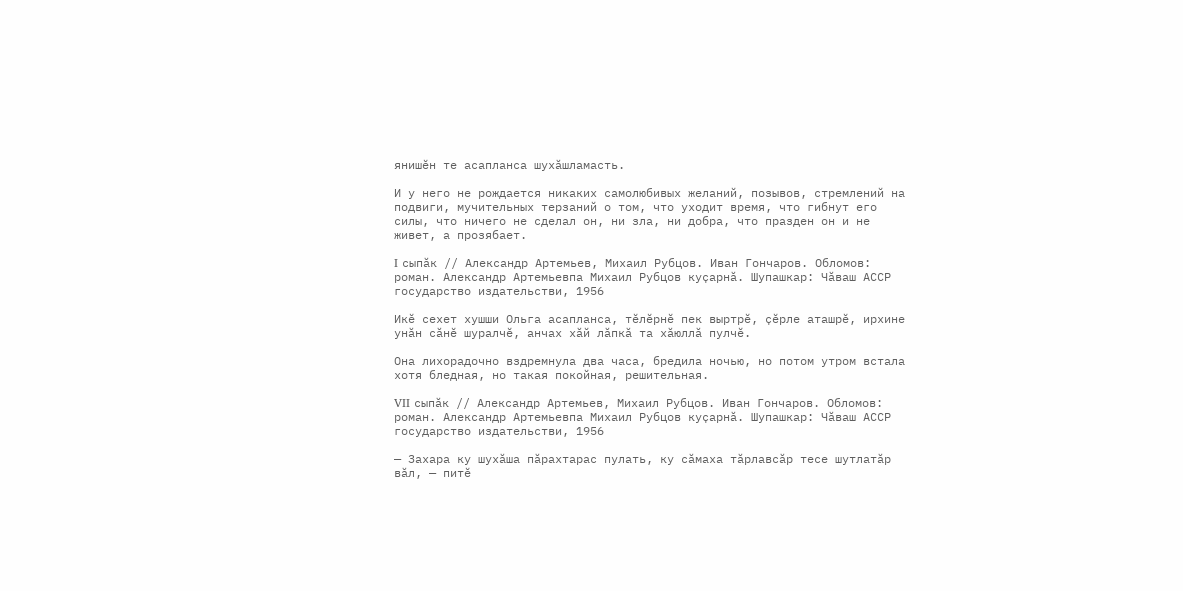янишӗн те асапланса шухӑшламасть.

И у него не рождается никаких самолюбивых желаний, позывов, стремлений на подвиги, мучительных терзаний о том, что уходит время, что гибнут его силы, что ничего не сделал он, ни зла, ни добра, что празден он и не живет, а прозябает.

I сыпӑк // Александр Артемьев, Михаил Рубцов. Иван Гончаров. Обломов: роман. Александр Артемьевпа Михаил Рубцов куҫарнӑ. Шупашкар: Чӑваш АССР государство издательстви, 1956

Икӗ сехет хушши Ольга асапланса, тӗлӗрнӗ пек выртрӗ, ҫӗрле аташрӗ, ирхине унӑн сӑнӗ шуралчӗ, анчах хӑй лӑпкӑ та хӑюллӑ пулчӗ.

Она лихорадочно вздремнула два часа, бредила ночью, но потом утром встала хотя бледная, но такая покойная, решительная.

VII сыпӑк // Александр Артемьев, Михаил Рубцов. Иван Гончаров. Обломов: роман. Александр Артемьевпа Михаил Рубцов куҫарнӑ. Шупашкар: Чӑваш АССР государство издательстви, 1956

— Захара ку шухӑша пӑрахтарас пулать, ку сӑмаха тӑрлавсӑр тесе шутлатӑр вӑл, — питӗ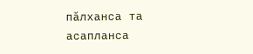пӑлханса та асапланса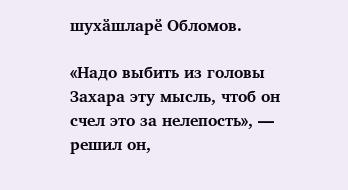шухӑшларӗ Обломов.

«Надо выбить из головы Захара эту мысль, чтоб он счел это за нелепость», — решил он,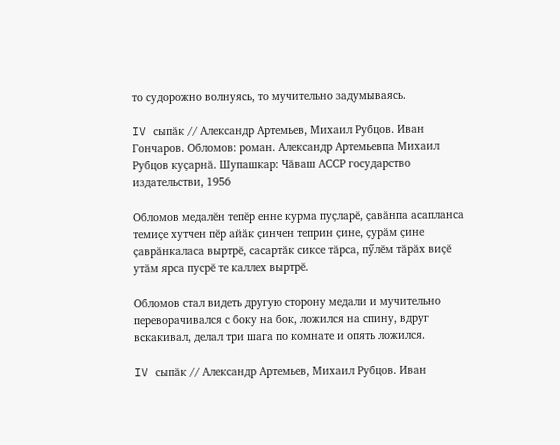то судорожно волнуясь, то мучительно задумываясь.

IV сыпӑк // Александр Артемьев, Михаил Рубцов. Иван Гончаров. Обломов: роман. Александр Артемьевпа Михаил Рубцов куҫарнӑ. Шупашкар: Чӑваш АССР государство издательстви, 1956

Обломов медалӗн тепӗр енне курма пуҫларӗ, ҫавӑнпа асапланса темиҫе хутчен пӗр айӑк ҫинчен теприн ҫине, ҫурӑм ҫине ҫаврӑнкаласа выртрӗ, сасартӑк сиксе тӑрса, пӳлӗм тӑрӑх виҫӗ утӑм ярса пусрӗ те каллех выртрӗ.

Обломов стал видеть другую сторону медали и мучительно переворачивался с боку на бок, ложился на спину, вдруг вскакивал, делал три шага по комнате и опять ложился.

IV сыпӑк // Александр Артемьев, Михаил Рубцов. Иван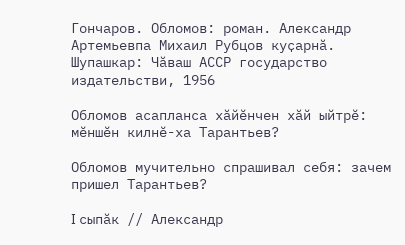Гончаров. Обломов: роман. Александр Артемьевпа Михаил Рубцов куҫарнӑ. Шупашкар: Чӑваш АССР государство издательстви, 1956

Обломов асапланса хӑйӗнчен хӑй ыйтрӗ: мӗншӗн килнӗ-ха Тарантьев?

Обломов мучительно спрашивал себя: зачем пришел Тарантьев?

I сыпӑк // Александр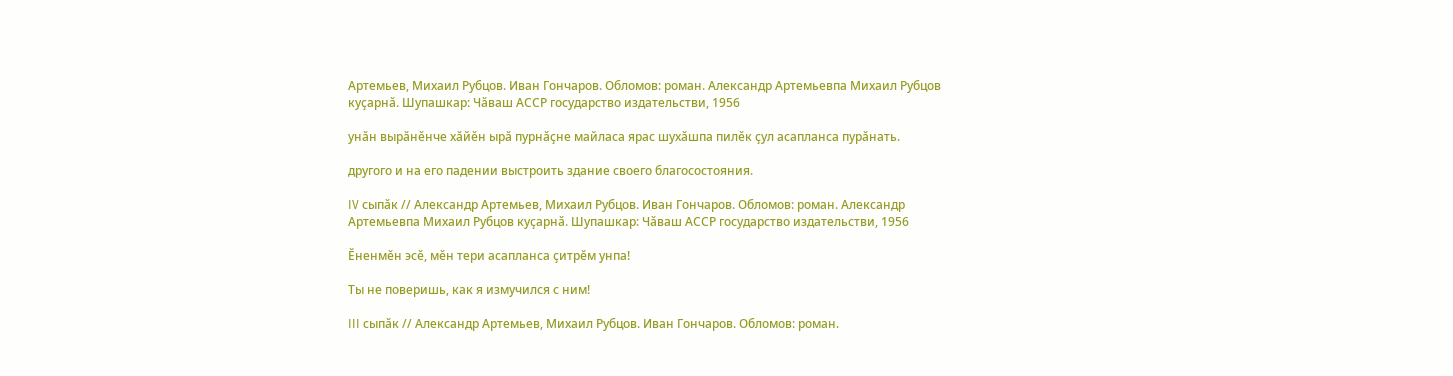Артемьев, Михаил Рубцов. Иван Гончаров. Обломов: роман. Александр Артемьевпа Михаил Рубцов куҫарнӑ. Шупашкар: Чӑваш АССР государство издательстви, 1956

унӑн вырӑнӗнче хӑйӗн ырӑ пурнӑҫне майласа ярас шухӑшпа пилӗк ҫул асапланса пурӑнать.

другого и на его падении выстроить здание своего благосостояния.

IV сыпӑк // Александр Артемьев, Михаил Рубцов. Иван Гончаров. Обломов: роман. Александр Артемьевпа Михаил Рубцов куҫарнӑ. Шупашкар: Чӑваш АССР государство издательстви, 1956

Ӗненмӗн эсӗ, мӗн тери асапланса ҫитрӗм унпа!

Ты не поверишь, как я измучился с ним!

III сыпӑк // Александр Артемьев, Михаил Рубцов. Иван Гончаров. Обломов: роман.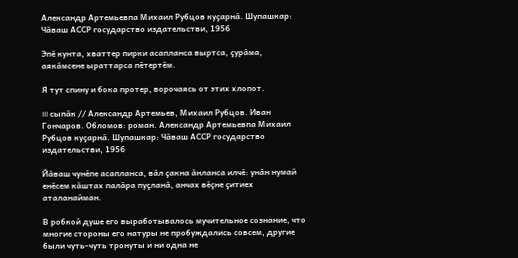Александр Артемьевпа Михаил Рубцов куҫарнӑ. Шупашкар: Чӑваш АССР государство издательстви, 1956

Эпӗ кунта, хваттер пирки асапланса выртса, ҫурӑма, аякӑмсене ыраттарса пӗтертӗм.

Я тут спину и бока протер, ворочаясь от этих хлопот.

III сыпӑк // Александр Артемьев, Михаил Рубцов. Иван Гончаров. Обломов: роман. Александр Артемьевпа Михаил Рубцов куҫарнӑ. Шупашкар: Чӑваш АССР государство издательстви, 1956

Йӑваш чунӗпе асапланса, вӑл ҫакна ӑнланса илчӗ: унӑн нумай енӗсем кӑштах палӑра пуҫланӑ, анчах вӗҫне ҫитиех аталанайман.

В робкой душе его выработывалось мучительное сознание, что многие стороны его натуры не пробуждались совсем, другие были чуть-чуть тронуты и ни одна не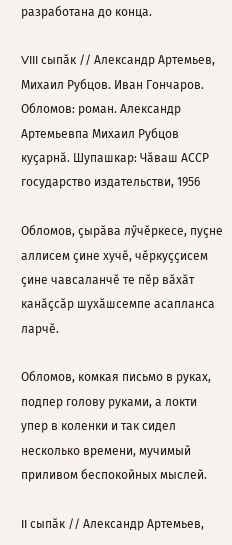разработана до конца.

VIII сыпӑк // Александр Артемьев, Михаил Рубцов. Иван Гончаров. Обломов: роман. Александр Артемьевпа Михаил Рубцов куҫарнӑ. Шупашкар: Чӑваш АССР государство издательстви, 1956

Обломов, ҫырӑва лӳчӗркесе, пуҫне аллисем ҫине хучӗ, чӗркуҫҫисем ҫине чавсаланчӗ те пӗр вӑхӑт канӑҫсӑр шухӑшсемпе асапланса ларчӗ.

Обломов, комкая письмо в руках, подпер голову руками, а локти упер в коленки и так сидел несколько времени, мучимый приливом беспокойных мыслей.

II сыпӑк // Александр Артемьев,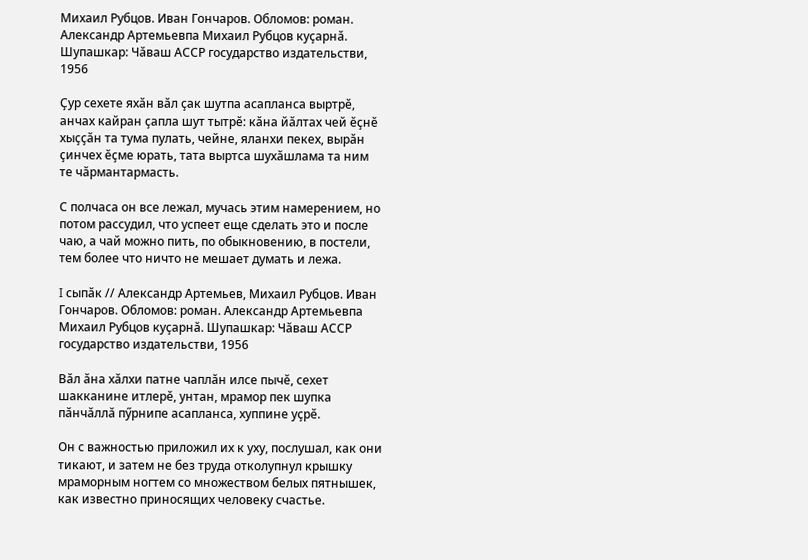Михаил Рубцов. Иван Гончаров. Обломов: роман. Александр Артемьевпа Михаил Рубцов куҫарнӑ. Шупашкар: Чӑваш АССР государство издательстви, 1956

Ҫур сехете яхӑн вӑл ҫак шутпа асапланса выртрӗ, анчах кайран ҫапла шут тытрӗ: кӑна йӑлтах чей ӗҫнӗ хыҫҫӑн та тума пулать, чейне, яланхи пекех, вырӑн ҫинчех ӗҫме юрать, тата выртса шухӑшлама та ним те чӑрмантармасть.

С полчаса он все лежал, мучась этим намерением, но потом рассудил, что успеет еще сделать это и после чаю, а чай можно пить, по обыкновению, в постели, тем более что ничто не мешает думать и лежа.

I сыпӑк // Александр Артемьев, Михаил Рубцов. Иван Гончаров. Обломов: роман. Александр Артемьевпа Михаил Рубцов куҫарнӑ. Шупашкар: Чӑваш АССР государство издательстви, 1956

Вӑл ӑна хӑлхи патне чаплӑн илсе пычӗ, сехет шакканине итлерӗ, унтан, мрамор пек шупка пӑнчӑллӑ пӳрнипе асапланса, хуппине уҫрӗ.

Он с важностью приложил их к уху, послушал, как они тикают, и затем не без труда отколупнул крышку мраморным ногтем со множеством белых пятнышек, как известно приносящих человеку счастье.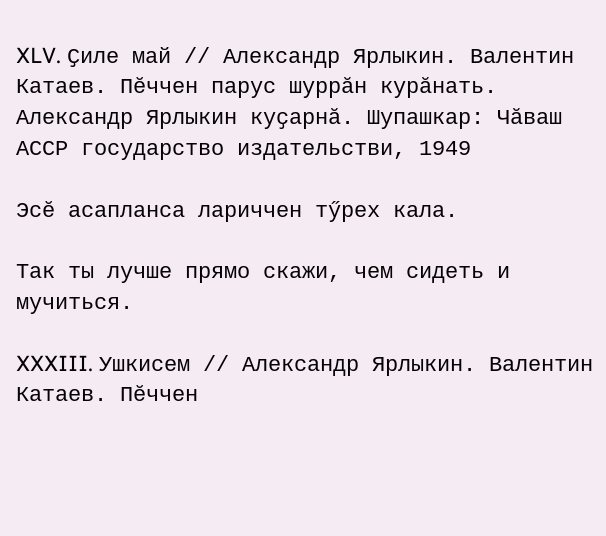XLV. Ҫиле май // Александр Ярлыкин. Валентин Катаев. Пӗччен парус шуррӑн курӑнать. Александр Ярлыкин куҫарнӑ. Шупашкар: Чӑваш АССР государство издательстви, 1949

Эсӗ асапланса лариччен тӳрех кала.

Так ты лучше прямо скажи, чем сидеть и мучиться.

XXXIII. Ушкисем // Александр Ярлыкин. Валентин Катаев. Пӗччен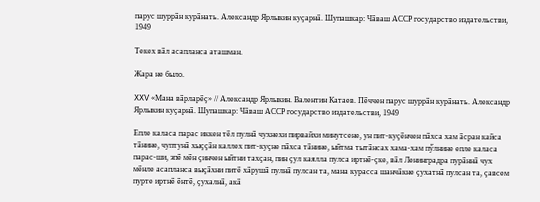парус шуррӑн курӑнать. Александр Ярлыкин куҫарнӑ. Шупашкар: Чӑваш АССР государство издательстви, 1949

Текех вӑл асапланса аташман.

Жара не было.

XXV «Мана вӑрларӗҫ» // Александр Ярлыкин. Валентин Катаев. Пӗччен парус шуррӑн курӑнать. Александр Ярлыкин куҫарнӑ. Шупашкар: Чӑваш АССР государство издательстви, 1949

Епле каласа парас иккен тӗл пулнӑ чухнехи пирвайхи минутсене, ун пит-куҫӗнчен пӑхса хам ӑсран кайса тӑнине, чуптунӑ хыҫҫӑн каллех пит-куҫне пӑхса тӑнине, ыйтма тытӑнсах хама-хам пӳлнине епле каласа парас-ши, эпӗ мӗн ҫинчен ыйтни тахҫан, пин ҫул каялла пулса иртнӗ-ҫке, вӑл Ленинградра пурӑннӑ чух мӗнле асапланса выҫӑхни питӗ хӑрушӑ пулнӑ пулсан та, мана курасса шанчӑкне ҫухатнӑ пулсан та, ҫавсем пурте иртнӗ ӗнтӗ, ҫухалнӑ, акӑ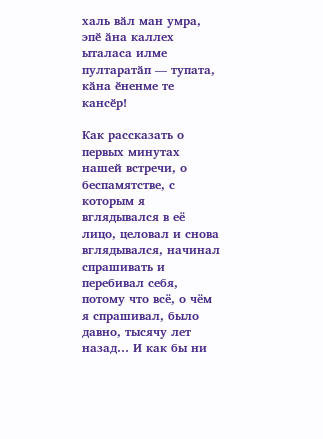халь вӑл ман умра, эпӗ ӑна каллех ыталаса илме пултаратӑп — тупата, кӑна ӗненме те кансӗр!

Как рассказать о первых минутах нашей встречи, о беспамятстве, с которым я вглядывался в её лицо, целовал и снова вглядывался, начинал спрашивать и перебивал себя, потому что всё, о чём я спрашивал, было давно, тысячу лет назад… И как бы ни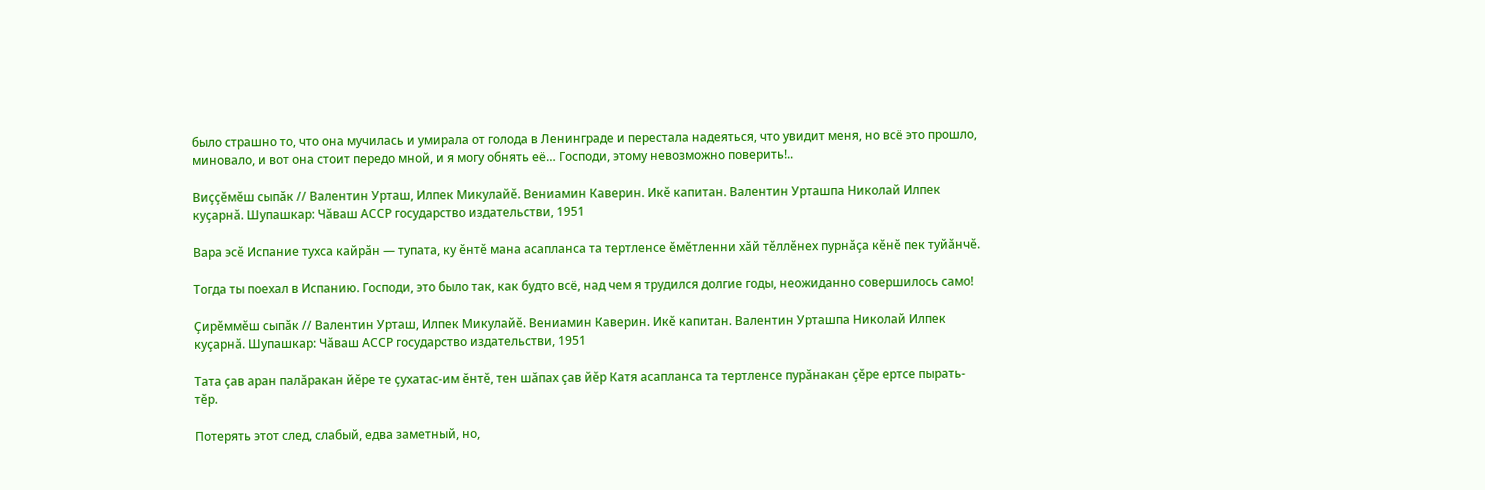было страшно то, что она мучилась и умирала от голода в Ленинграде и перестала надеяться, что увидит меня, но всё это прошло, миновало, и вот она стоит передо мной, и я могу обнять её… Господи, этому невозможно поверить!..

Виҫҫӗмӗш сыпӑк // Валентин Урташ, Илпек Микулайӗ. Вениамин Каверин. Икӗ капитан. Валентин Урташпа Николай Илпек куҫарнӑ. Шупашкар: Чӑваш АССР государство издательстви, 1951

Вара эсӗ Испание тухса кайрӑн — тупата, ку ӗнтӗ мана асапланса та тертленсе ӗмӗтленни хӑй тӗллӗнех пурнӑҫа кӗнӗ пек туйӑнчӗ.

Тогда ты поехал в Испанию. Господи, это было так, как будто всё, над чем я трудился долгие годы, неожиданно совершилось само!

Ҫирӗммӗш сыпӑк // Валентин Урташ, Илпек Микулайӗ. Вениамин Каверин. Икӗ капитан. Валентин Урташпа Николай Илпек куҫарнӑ. Шупашкар: Чӑваш АССР государство издательстви, 1951

Тата ҫав аран палӑракан йӗре те ҫухатас-им ӗнтӗ, тен шӑпах ҫав йӗр Катя асапланса та тертленсе пурӑнакан ҫӗре ертсе пырать-тӗр.

Потерять этот след, слабый, едва заметный, но,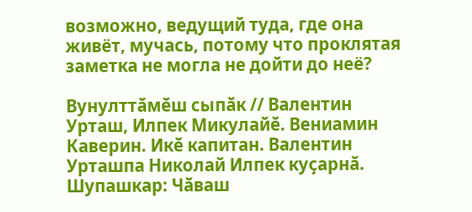возможно, ведущий туда, где она живёт, мучась, потому что проклятая заметка не могла не дойти до неё?

Вунулттӑмӗш сыпӑк // Валентин Урташ, Илпек Микулайӗ. Вениамин Каверин. Икӗ капитан. Валентин Урташпа Николай Илпек куҫарнӑ. Шупашкар: Чӑваш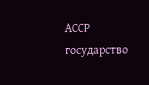АССР государство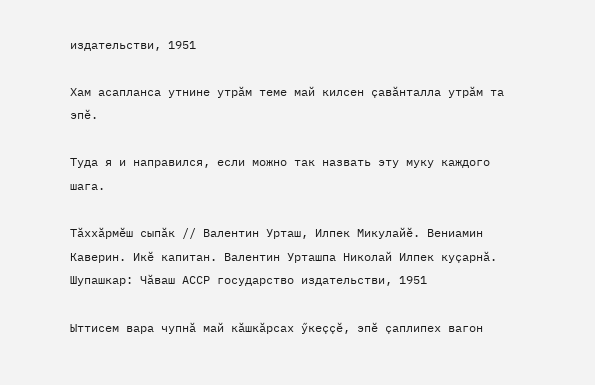издательстви, 1951

Хам асапланса утнине утрӑм теме май килсен ҫавӑнталла утрӑм та эпӗ.

Туда я и направился, если можно так назвать эту муку каждого шага.

Тӑххӑрмӗш сыпӑк // Валентин Урташ, Илпек Микулайӗ. Вениамин Каверин. Икӗ капитан. Валентин Урташпа Николай Илпек куҫарнӑ. Шупашкар: Чӑваш АССР государство издательстви, 1951

Ыттисем вара чупнӑ май кӑшкӑрсах ӳкеҫҫӗ, эпӗ ҫаплипех вагон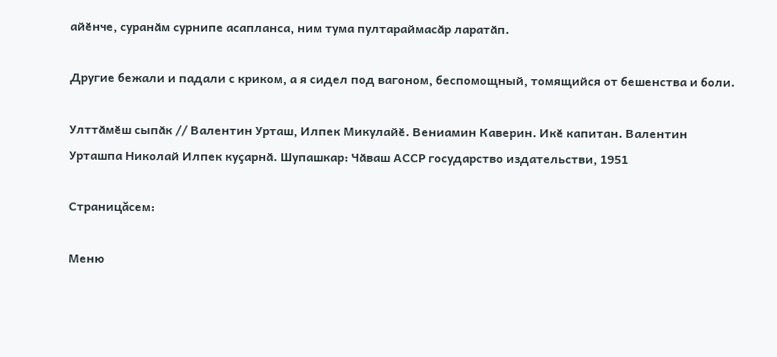айӗнче, суранӑм сурнипе асапланса, ним тума пултараймасӑр ларатӑп.

Другие бежали и падали с криком, а я сидел под вагоном, беспомощный, томящийся от бешенства и боли.

Улттӑмӗш сыпӑк // Валентин Урташ, Илпек Микулайӗ. Вениамин Каверин. Икӗ капитан. Валентин Урташпа Николай Илпек куҫарнӑ. Шупашкар: Чӑваш АССР государство издательстви, 1951

Страницăсем:

Меню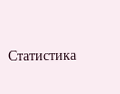Статистика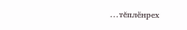...тĕплӗнрех